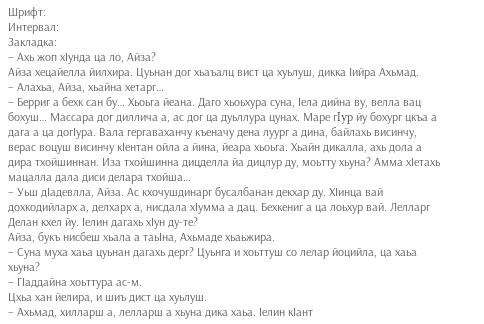Шрифт:
Интервал:
Закладка:
– Ахь жоп хIунда ца ло, Айза?
Айза хецайелла йилхира. Цуьнан дог хьаъалц вист ца хуьлуш, дикка Iийра Ахьмад.
– Алахьа, Айза, хьайна хетарг…
– Берриг а бехк сан бу… Хьоьга йеана. Даго хьоьхура суна, Iела дийна ву, велла вац бохуш… Массара дог диллича а, ас дог ца дуьллура цунах. Маре гIyp йу бохург цкъа а дага а ца догIура. Вала гергаваханчу къеначу дена луург а дина, байлахь висинчу, верас воцуш висинчу кIентан ойла а йина, йеара хьоьга. Хьайн дикалла, ахь дола а дира тхойшиннан. Иза тхойшинна дицделла йа дицлур ду, моьтту хьуна? Амма хIетахь мацалла дала диси делара тхойша…
– Уьш дIадевлла, Айза. Ас кхочушдинарг бусалбанан декхар ду. ХIинца вай дохкодийларх а, делхарх а, нисдала хIумма а дац. Бехкениг а ца лоьхур вай. Лелларг Делан кхел йу. Iелин дагахь хIун ду-те?
Айза, букъ нисбеш хьала а таьIна, Ахьмаде хьаьжира.
– Суна муха хаьа цуьнан дагахь дерг? Цуьнга и хоьттуш со лелар йоцийла, ца хаьа хьуна?
– ГIаддайна хоьттура ас-м.
Цхьа хан йелира, и шиъ дист ца хуьлуш.
– Ахьмад, хилларш а, лелларш а хьуна дика хаьа. Iелин кIант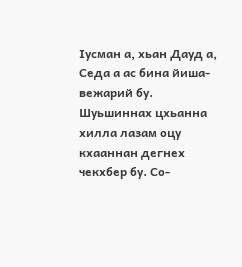Iусман а, хьан Дауд а, Седа а ас бина йиша-вежарий бу. Шуьшиннах цхьанна хилла лазам оцу кхааннан дегнех чекхбер бу. Со-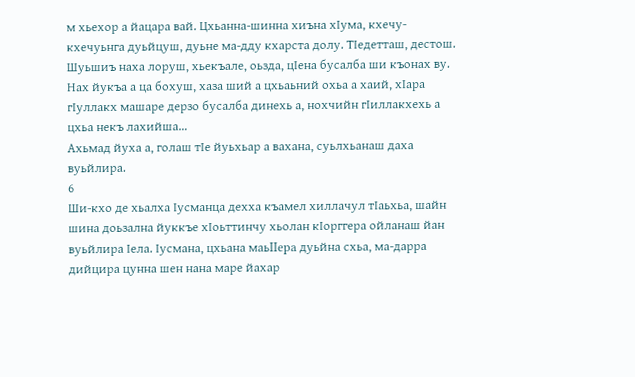м хьехор а йацара вай. Цхьанна-шинна хиъна хIума, кхечу-кхечуьнга дуьйцуш, дуьне ма-дду кхарста долу. ТIедетташ, дестош. Шуьшиъ наха лоруш, хьекъале, оьзда, цIена бусалба ши къонах ву. Нах йукъа а ца бохуш, хаза ший а цхьаьний охьа а хаий, хIара гIуллакх машаре дерзо бусалба динехь а, нохчийн гIиллакхехь а цхьа некъ лахийша…
Ахьмад йуха а, голаш тIе йуьхьар а вахана, суьлхьанаш даха вуьйлира.
6
Ши-кхо де хьалха Iусманца дехха къамел хиллачул тIаьхьа, шайн шина доьзална йуккъе хIоьттинчу хьолан кIорггера ойланаш йан вуьйлира Iела. Iусмана, цхьана мaьIIepa дуьйна схьа, ма-дарра дийцира цунна шен нана маре йахар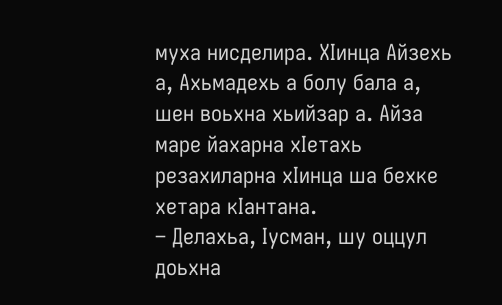муха нисделира. ХIинца Айзехь а, Ахьмадехь а болу бала а, шен воьхна хьийзар а. Айза маре йахарна хIетахь резахиларна хIинца ша бехке хетара кIантана.
– Делахьа, Iусман, шу оццул доьхна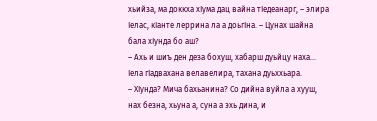хьийза, ма доккха хIума дац вайна тIедеанарг, – элира Iелас, кIанте леррина ла а доьгIна. – Цунах шайна бала хIунда бо аш?
– Ахь и шиъ ден деза бохуш, хабарш дуьйцу наха…
Iела гIадвахана велавелира, тахана дуьххьара.
– ХIунда? Мича бахьанина? Со дийна вуйла а хууш, нах безна, хьуна а, суна а эхь дина, и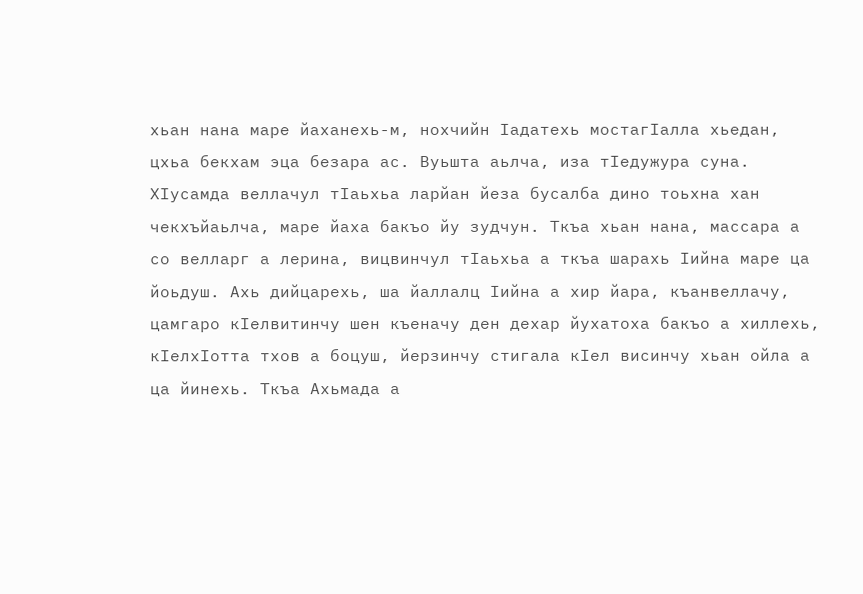хьан нана маре йаханехь-м, нохчийн Iадатехь мостагIалла хьедан, цхьа бекхам эца безара ас. Вуьшта аьлча, иза тIедужура суна. ХIусамда веллачул тIаьxьa ларйан йеза бусалба дино тоьхна хан чекхъйаьлча, маре йаха бакъо йу зудчун. Ткъа хьан нана, массара а со велларг а лерина, вицвинчул тIаьхьа а ткъа шарахь Iийна маре ца йоьдуш. Ахь дийцарехь, ша йаллалц Iийна а хир йара, къанвеллачу, цамгаро кIелвитинчу шен къеначу ден дехар йухатоха бакъо а хиллехь, кIелхIотта тхов а боцуш, йерзинчу стигала кIел висинчу хьан ойла а ца йинехь. Ткъа Ахьмада а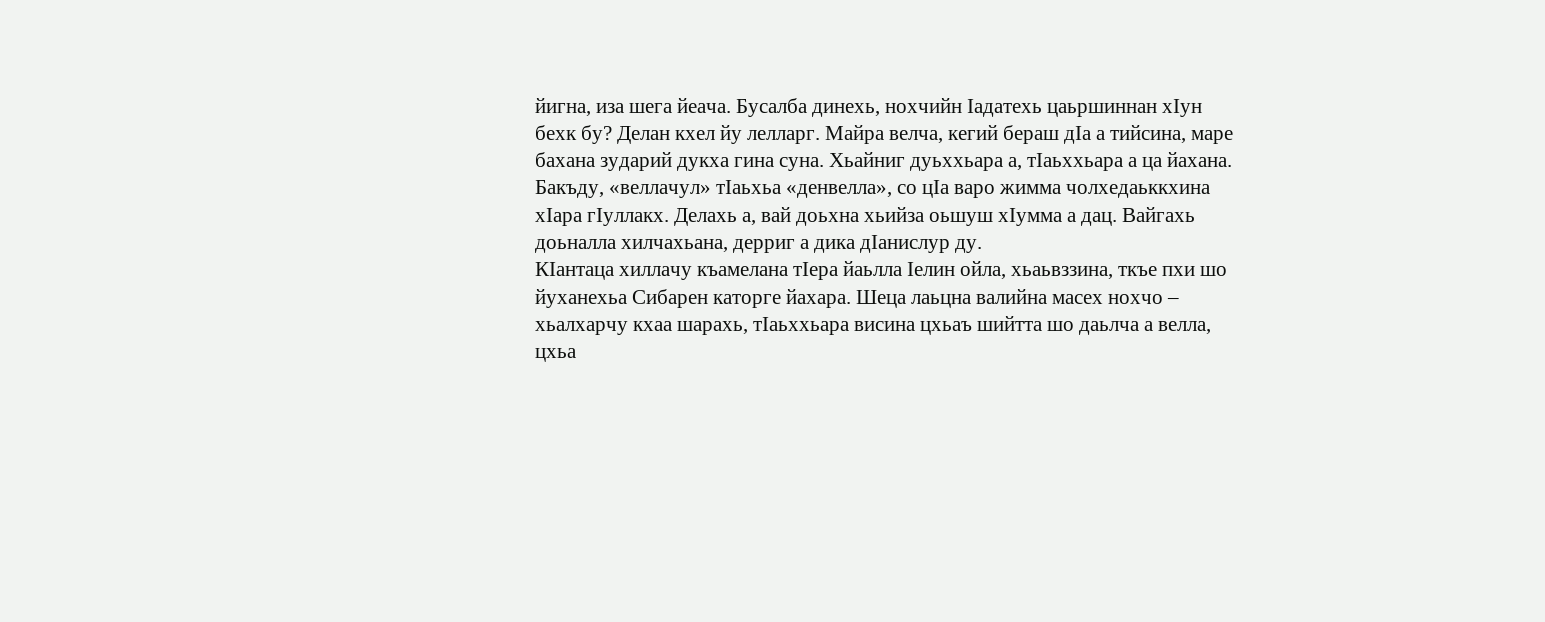йигна, иза шега йеача. Бусалба динехь, нохчийн Iадатехь цаьршиннан хIун бехк бу? Делан кхел йу лелларг. Майра велча, кегий бераш дIа а тийсина, маре бахана зударий дукха гина суна. Хьайниг дуьххьара а, тIаьххьара а ца йахана. Бакъду, «веллачул» тIаьхьа «денвелла», со цIа варо жиммa чолхедаьккхина хIара гIуллакх. Делахь а, вай доьхна хьийза оьшуш хIумма а дац. Вайгахь доьналла хилчахьана, дерриг а дика дIанислур ду.
КIантаца хиллачу къамелана тIера йаьлла Iелин ойла, хьаьвззина, ткъе пхи шо йуханехьа Сибарен каторге йахара. Шеца лаьцна валийна масех нохчо – хьалхарчу кхаа шарахь, тIаьххьара висина цхьаъ шийтта шо даьлча а велла, цхьа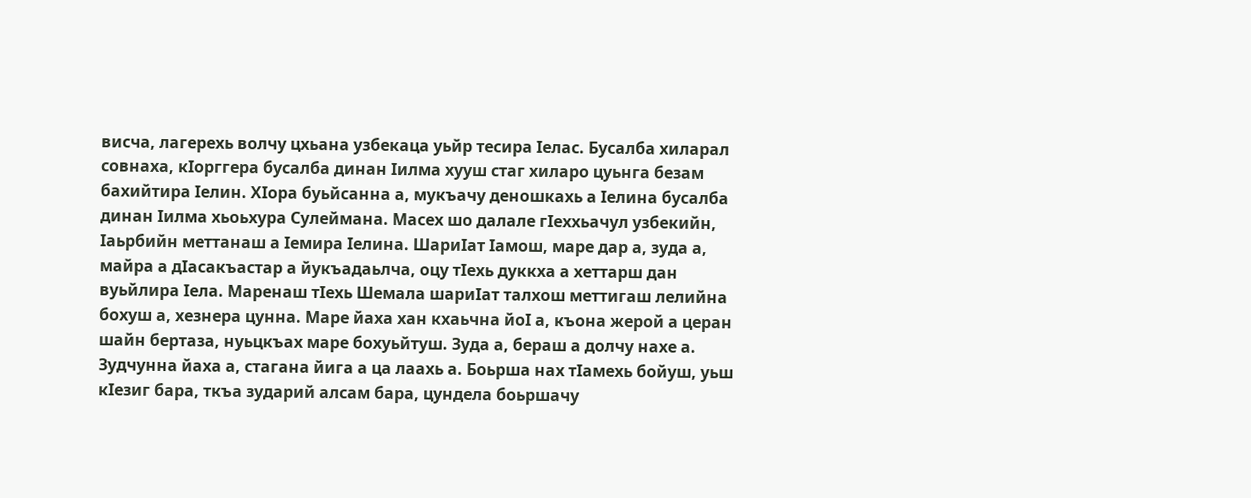висча, лагерехь волчу цхьана узбекаца уьйр тесира Iелас. Бусалба хиларал совнаха, кIорггера бусалба динан Iилма хууш стаг хиларо цуьнга безам бахийтира Iелин. ХIора буьйсанна а, мукъачу деношкахь а Iелина бусалба динан Iилма хьоьхура Сулеймана. Масех шо далале гIеххьачул узбекийн, Iаьрбийн меттанаш а Iемира Iелина. ШариIат Iамош, маре дар а, зуда а, майра а дIасакъастар а йукъадаьлча, оцу тIехь дуккха а хеттарш дан вуьйлира Iела. Маренаш тIехь Шемала шариIат талхош меттигаш лелийна бохуш а, хезнера цунна. Маре йаха хан кхаьчна йоI а, къона жерой а церан шайн бертаза, нуьцкъах маре бохуьйтуш. Зуда а, бераш а долчу нахе а. Зудчунна йаха а, стагана йига а ца лаахь а. Боьрша нах тIамехь бойуш, уьш кIезиг бара, ткъа зударий алсам бара, цундела боьршачу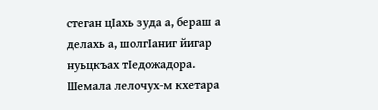стеган цIахь зуда а, бераш а делахь а, шолгIаниг йигар нуьцкъах тIедожадора. Шемала лелочух-м кхетара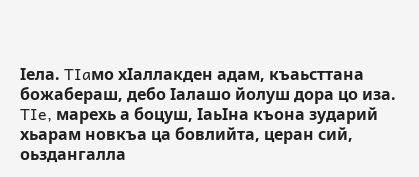Iела. TIaмo хIаллакден адам, къаьсттана божабераш, дебо Iалашо йолуш дора цо иза. TIe, марехь а боцуш, IаьIна къона зударий хьарам новкъа ца бовлийта, церан сий, оьздангалла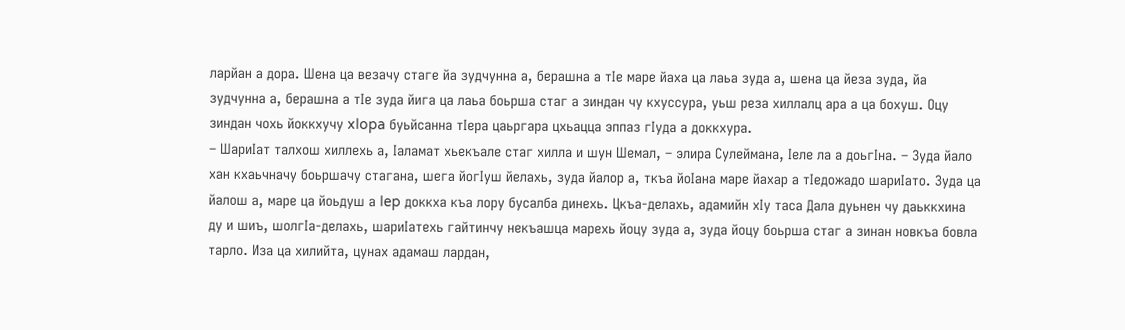ларйан а дора. Шена ца везачу стаге йа зудчунна а, берашна а тIе маре йаха ца лаьа зуда а, шена ца йеза зуда, йа зудчунна а, берашна а тIе зуда йига ца лаьа боьрша стаг а зиндан чу кхуссура, уьш реза хиллалц ара а ца бохуш. Оцу зиндан чохь йоккхучу xIopa буьйсанна тIера цаьргара цхьацца эппаз гIуда а доккхура.
– ШариIат талхош хиллехь а, Iаламат хьекъале стаг хилла и шун Шемал, – элира Сулеймана, Iеле ла а доьгIна. – Зуда йало хан кхаьчначу боьршачу стагана, шега йогIуш йелахь, зуда йалор а, ткъа йоIана маре йахар а тIедожадо шариIато. Зуда ца йалош а, маре ца йоьдуш а Iep доккха къа лору бусалба динехь. Цкъа-делахь, адамийн хIу таса Дала дуьнен чу даьккхина ду и шиъ, шолгIа-делахь, шариIатехь гайтинчу некъашца марехь йоцу зуда а, зуда йоцу боьрша стаг а зинан новкъа бовла тарло. Иза ца хилийта, цунах адамаш лардан,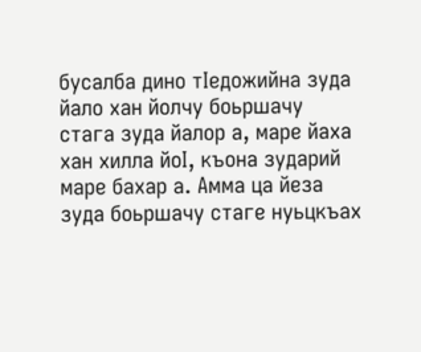бусалба дино тIедожийна зуда йало хан йолчу боьршачу стага зуда йалор а, маре йаха хан хилла йоI, къона зударий маре бахар а. Амма ца йеза зуда боьршачу стаге нуьцкъах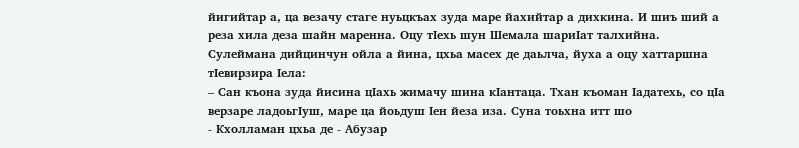йигийтар а, ца везачу стаге нуьцкъах зуда маре йахийтар а дихкина. И шиъ ший а реза хила деза шайн маренна. Оцу тIехь шун Шемала шариIат талхийна.
Сулеймана дийцинчун ойла а йина, цхьа масех де даьлча, йуха а оцу хаттаршна тIевирзира Iела:
– Сан къона зуда йисина цIахь жимачу шина кIантаца. Тхан къоман Iадатехь, со цIа верзаре ладоьгIуш, маре ца йоьдуш Iен йеза иза. Суна тоьхна итт шо
- Кхолламан цхьа де - Абузар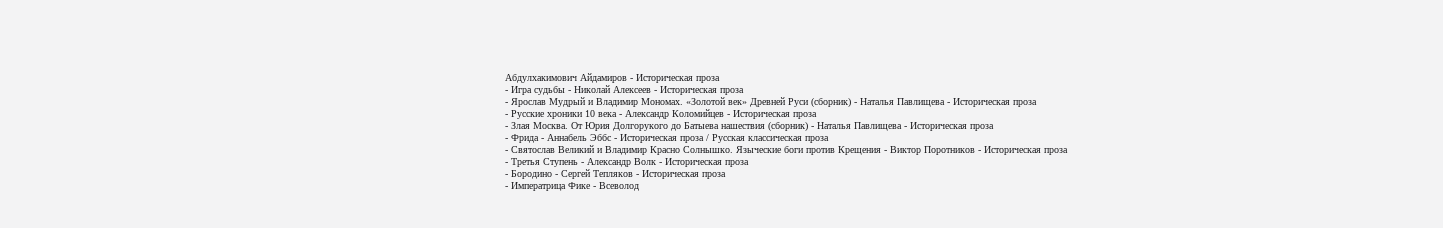Абдулхакимович Айдамиров - Историческая проза
- Игра судьбы - Николай Алексеев - Историческая проза
- Ярослав Мудрый и Владимир Мономах. «Золотой век» Древней Руси (сборник) - Наталья Павлищева - Историческая проза
- Русские хроники 10 века - Александр Коломийцев - Историческая проза
- Злая Москва. От Юрия Долгорукого до Батыева нашествия (сборник) - Наталья Павлищева - Историческая проза
- Фрида - Аннабель Эббс - Историческая проза / Русская классическая проза
- Святослав Великий и Владимир Красно Солнышко. Языческие боги против Крещения - Виктор Поротников - Историческая проза
- Третья Ступень - Александр Волк - Историческая проза
- Бородино - Сергей Тепляков - Историческая проза
- Императрица Фике - Всеволод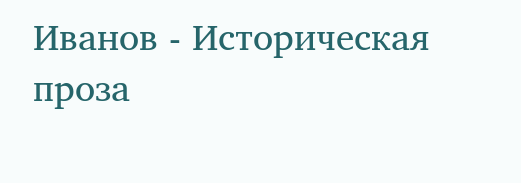Иванов - Историческая проза